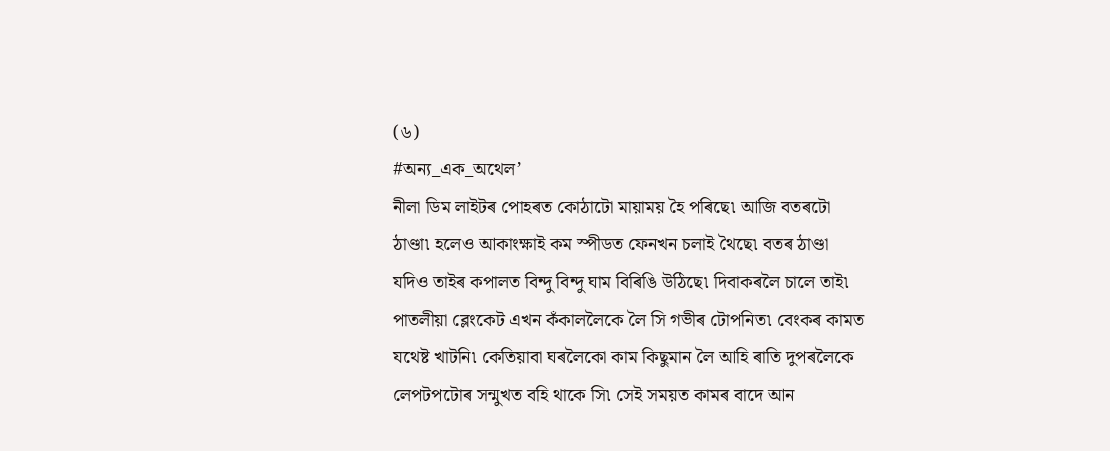(৬)
#অন্য_এক_অথেল’
নীলা ডিম লাইটৰ পোহৰত কোঠাটো মায়াময় হৈ পৰিছে৷ আজি বতৰটো ঠাণ্ডা৷ হলেও আকাংক্ষাই কম স্পীডত ফেনখন চলাই থৈছে৷ বতৰ ঠাণ্ডা যদিও তাইৰ কপালত বিন্দু বিন্দু ঘাম বিৰিঙি উঠিছে৷ দিবাকৰলৈ চালে তাই৷ পাতলীয়া ব্লেংকেট এখন কঁকাললৈকে লৈ সি গভীৰ টোপনিত৷ বেংকৰ কামত যথেষ্ট খাটনি৷ কেতিয়াবা ঘৰলৈকো কাম কিছুমান লৈ আহি ৰাতি দুপৰলৈকে লেপটপটোৰ সন্মুখত বহি থাকে সি৷ সেই সময়ত কামৰ বাদে আন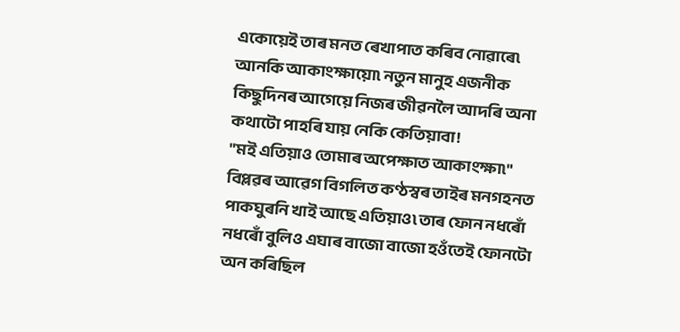একোয়েই তাৰ মনত ৰেখাপাত কৰিব নোৱাৰে৷ আনকি আকাংক্ষায়ো৷ নতুন মানুহ এজনীক কিছুদিনৰ আগেয়ে নিজৰ জীৱনলৈ আদৰি অনা কথাটো পাহৰি যায় নেকি কেতিয়াবা!
"মই এতিয়াও তোমাৰ অপেক্ষাত আকাংক্ষা৷"
বিপ্লৱৰ আৱেগ বিগলিত কণ্ঠস্বৰ তাইৰ মনগহনত পাকঘুৰনি খাই আছে এতিয়াও৷ তাৰ ফোন নধৰোঁ নধৰোঁ বুলিও এঘাৰ বাজো বাজো হওঁতেই ফোনটো অন কৰিছিল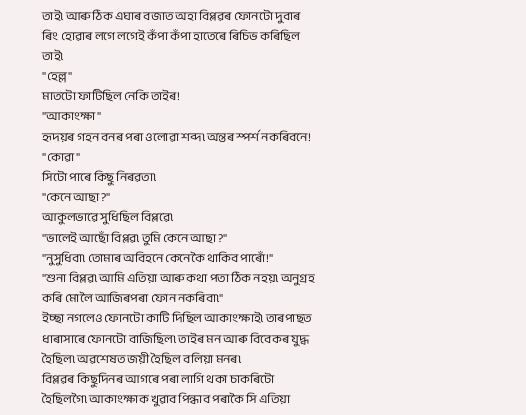তাই৷ আৰু ঠিক এঘাৰ বজাত অহা বিপ্লৱৰ ফোনটো দুবাৰ ৰিং হোৱাৰ লগে লগেই কঁপা কঁপা হাতেৰে ৰিচিভ কৰিছিল তাই৷
"হেল্ল"
মাতটো ফাটিছিল নেকি তাইৰ!
"আকাংক্ষা"
হৃদয়ৰ গহন বনৰ পৰা ওলোৱা শব্দ৷ অন্তৰ স্পৰ্শ নকৰিবনে!
"কোৱা"
সিটো পাৰে কিছু নিৰৱতা৷
"কেনে আছা?"
আকুলভাৱে সুধিছিল বিপ্লৱে৷
"ভালেই আছোঁ বিপ্লৱ৷ তুমি কেনে আছা?"
"নুসুধিবা৷ তোমাৰ অবিহনে কেনেকৈ থাকিব পাৰোঁ!"
"শুনা বিপ্লৱ৷ আমি এতিয়া আৰু কথা পতা ঠিক নহয়৷ অনুগ্ৰহ কৰি মোলৈ আজিৰপৰা ফোন নকৰিবা৷"
ইচ্ছা নগলেও ফোনটো কাটি দিছিল আকাংক্ষাই৷ তাৰপাছত ধাৰাসাৰে ফোনটো বাজিছিল৷ তাইৰ মন আৰু বিবেকৰ যুদ্ধ হৈছিল৷ অৱশেষত জয়ী হৈছিল বলিয়া মনৰ৷
বিপ্লৱৰ কিছুদিনৰ আগৰে পৰা লাগি থকা চাকৰিটো হৈছিলগৈ৷ আকাংক্ষাক খুৱাব পিন্ধাব পৰাকৈ সি এতিয়া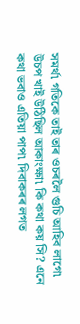সমৰ্থ৷ গতিকে তাই তাৰ ওচৰলৈ গুচি আহিব লাগে৷
উচপ খাই উঠিছিল আকাংক্ষা৷ কি কথা কয় সি? এনে কথা ভবাও এতিয়া পাপ৷ দিবাকৰৰ লগত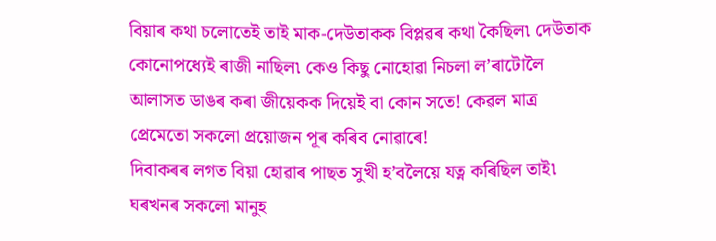বিয়াৰ কথা চলোতেই তাই মাক-দেউতাকক বিপ্লৱৰ কথা কৈছিল৷ দেউতাক কোনোপধ্যেই ৰাজী নাছিল৷ কেও কিছু নোহোৱা নিচলা ল’ৰাটোলৈ আলাসত ডাঙৰ কৰা জীয়েকক দিয়েই বা কোন সতে! কেৱল মাত্ৰ প্ৰেমেতো সকলো প্ৰয়োজন পূৰ কৰিব নোৱাৰে!
দিবাকৰৰ লগত বিয়া হোৱাৰ পাছত সুখী হ’বলৈয়ে যত্ন কৰিছিল তাই৷ ঘৰখনৰ সকলো মানুহ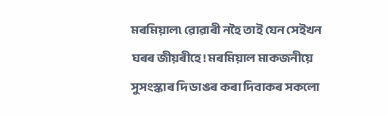মৰমিয়াল৷ ৱোৱাৰী নহৈ তাই যেন সেইখন ঘৰৰ জীয়ৰীহে! মৰমিয়াল মাকজনীয়ে সুসংস্কাৰ দি ডাঙৰ কৰা দিবাকৰ সকলো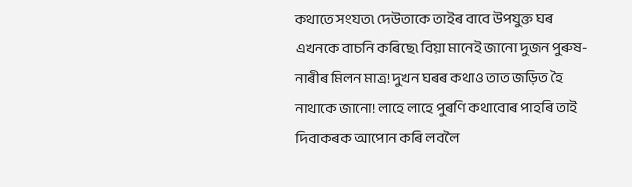কথাতে সংযত৷ দেউতাকে তাইৰ বাবে উপযুক্ত ঘৰ এখনকে বাচনি কৰিছে৷ বিয়া মানেই জানো দুজন পুৰুষ-নাৰীৰ মিলন মাত্ৰ! দুখন ঘৰৰ কথাও তাত জড়িত হৈ নাথাকে জানো! লাহে লাহে পুৰণি কথাবোৰ পাহৰি তাই দিবাকৰক আপোন কৰি লবলৈ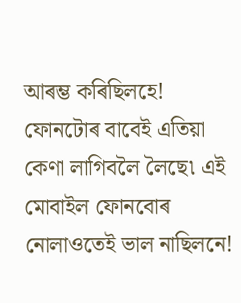আৰম্ভ কৰিছিলহে! ফোনটোৰ বাবেই এতিয়া কেণা লাগিবলৈ লৈছে৷ এই মোবাইল ফোনবোৰ নোলাওতেই ভাল নাছিলনে!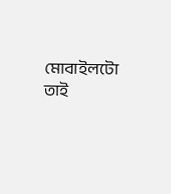মোবাইলটো তাই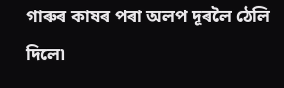গাৰুৰ কাষৰ পৰা অলপ দূৰলৈ ঠেলি দিলে৷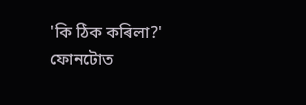'কি ঠিক কৰিলা?'
ফোনটোত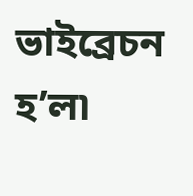ভাইব্ৰেচন হ’ল৷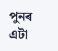পুনৰ এটা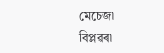মেচেজ৷
বিপ্লৱৰ৷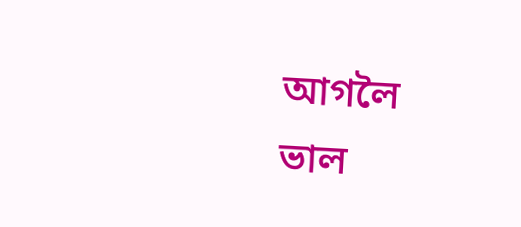আগলৈ
ভাল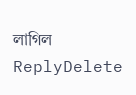লাগিল
ReplyDelete